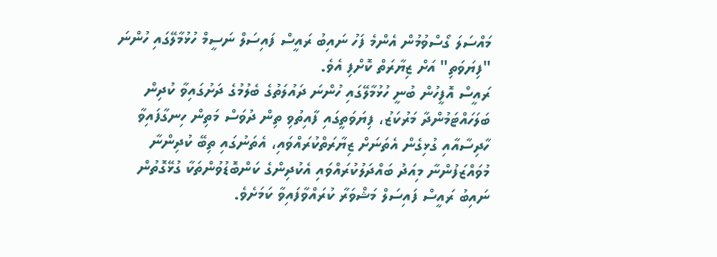މައްސަލަ ގޯސްވުމުން އެންމެ ފަހު ނައިބު ރައީސް ފައިސަލް ނަސީމް ހުޅުމާލޭގައި ހުންނަ "ފިޔަވަތި" އަށް ޒިޔާރަތް ކޮށްފި އެވެ.
ރައީސް އޮފީހުން ބުނީ ހުޅުމާލޭގައި ހުންނަ ދައުލަތުގެ ބެލުމުގެ ދަށުގައިވާ ކުދިން ބަލަހައްޓަމުންދާ މަރުކަޒު، ފިޔަވަތީގައި ފާއިތުވި ތިން ދުވަސް މަތިން ހިނގާފައިވާ ހާދިސާއާއި ގުޅިގެން އެތަނަށް ޒިޔާރަތްކުރައްވައި، އެތަނުގައި ތިބޭ ކުދިންނާ މުވައްޒަފުންނާ މިއަދު ބައްދަލުކުރައްވައި އެކުދިންގެ ކަންބޮޑުވުންތަކާ ގުޅޭގޮތުން ނައިބު ރައީސް ފައިސަލް މަޝްވަރާ ކުރައްވާފައިވާ ކަމަށެވެ.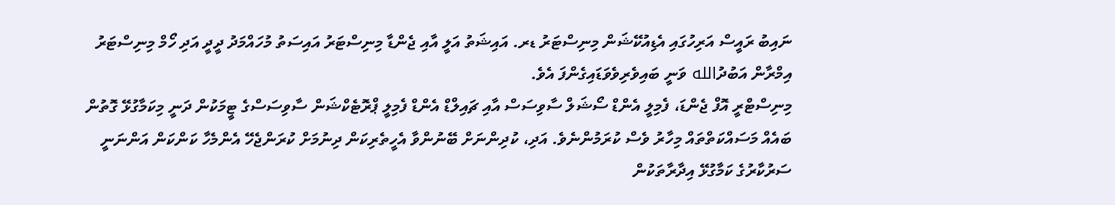ނައިބު ރައީސް އަރިހުގައި އެޑިއުކޭޝަން މިނިސްޓަރު ޑރ. އައިޝަތު އަލީ އާއި ޖެންޑާ މިނިސްޓަރު އައިސަތު މުހައްމަދު ދީދީ އަދި ހޯމް މިނިސްޓަރު އިމްރާން އަބުދުالله ވަނީ ބައިވެރިވެވަޑައިގެންފަ އެވެ.
މިނިސްޓްރީ އޮފް ޖެންޑަ، ފެމިލީ އެންޑް ސޯޝަލް ސާވިސަސް އާއި ޗައިލްޑް އެންޑް ފެމިލީ ޕްރޮޓެކްޝަން ސާވިސަސްގެ ޓީމަކުން ދަނީ މިކަމާގުޅޭ ގޮތުން ބައެއް މަސައްކަތްތައް މިހާރު ވެސް ކުރަމުންނެވެ. އަދި، ކުދިންނަށް ބޭނުންވާ އެހީތެރިކަން ދިނުމަށް ކުރަންޖެހޭ އެންމެހާ ކަންކަން އަންނަނީ ސަރުކާރުގެ ކަމާގުޅޭ އިދާރާތަކުން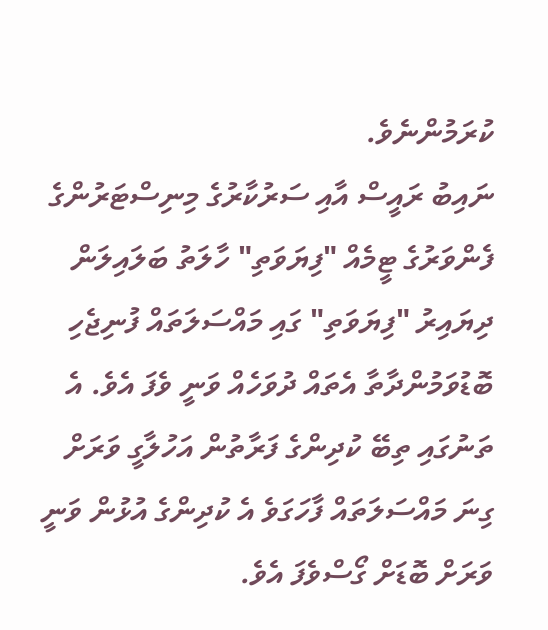ކުރަމުންނެވެ.
ނައިބު ރައީސް އާއި ސަރުކާރުގެ މިނިސްޓަރުންގެ ފެންވަރުގެ ޓީމެއް "ފިޔަވަތި" ހާލަތު ބަލައިލަން ދިޔައިރު "ފިޔަވަތި" ގައި މައްސަލަތައް ފުނިޖެހި ބޮޑުވަމުންދާތާ އެތައް ދުވަހެއް ވަނީ ވެފަ އެވެ. އެ ތަނުގައި ތިބޭ ކުދިންގެ ފަރާތުން އަހުލާގީ ވަރަށް ގިނަ މައްސަލަތައް ފާހަގަވެ އެ ކުދިންގެ އުޅުން ވަނީ ވަރަށް ބޮޑަށް ގޯސްވެފަ އެވެ.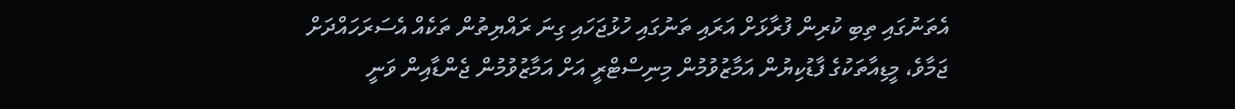އެތަނުގައި ތިބި ކުރިން ފުރާޅަށް އަރައި ތަނުގައި ހުޅުޖަހައި ގިނަ ރައްޔިތުން ތަކެއް އެސަރަހައްދަށް ޖަމާވެ، މީޑިއާތަކުގެ ފާޑުކިޔުން އަމާޒުވުމުން މިނިސްޓްރީ އަށް އަމާޒުވުމުން ޖެންޑާއިން ވަނީ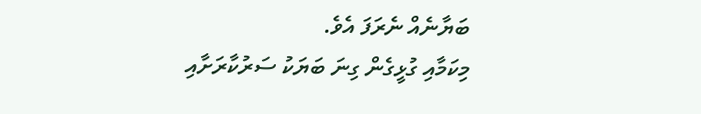ބަޔާނެއް ނެރަފަ އެވެ.
މިކަމާއި ގުޅީގެން ގިނަ ބަޔަކު ސަރުކާރަށާއި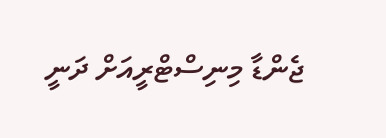ޖެންޑާ މިނިސްޓްރީއަށް ދަނީ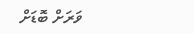ވަރަށް ބޮޑަށް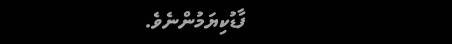ފާޑުކިޔަމުންނެވެ.